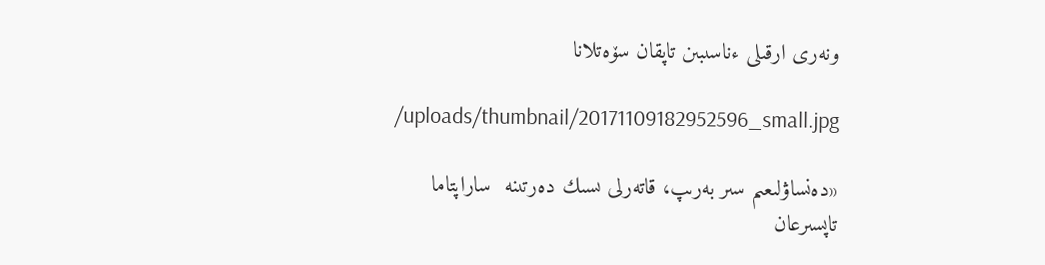ونەرى ارقىلى ءناسىبىن تاپقان سۆەتلانا

/uploads/thumbnail/20171109182952596_small.jpg

«دەنساۋلىعىم سىر بەرىپ، قاتەرلى ىسىك دەرتىنە  ساراپتاما تاپسىرعان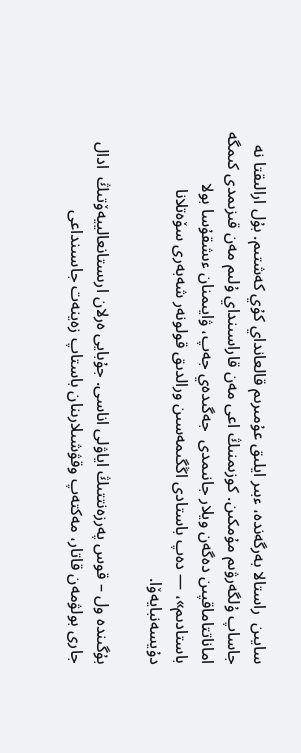سايىن  راستالا بەرگەندە، ءبىر ايلىق عۇمىرىم قالعانداي كۇي كەشتىم. بۇل ارالىقتا نە جاساپ ۇلگەرۋىم مۇمكىن. كوزىمنىڭ اعى مەن قاراسىنداي ۇلىم مەن قىزىمدى كىمگە اماناتتاماقپىن دەگەن ويلار جانىمدى  جەگىدەي جەپ، ۋايىمنان ءىشقۇسا بولا باستادىم»، — دەپ باستادى اڭگىمەسىن ورالدىق قولونەر شەبەرى سۆەتلانا دۇيسەنبايەۆا.

بۇگىندە ول – قوس پەرزەنتتىڭ اياۋلى اناسى. جۇبايى ەرلان ارىستانعالييەۆتىڭ  ادال جارى بولۋمەن قاتار، مەكتەپ وقۋشىلارىنان باستاپ زەينەت جاسىنداعى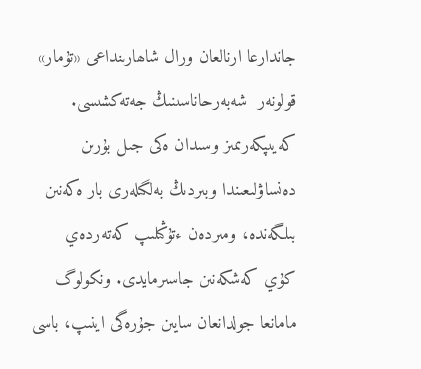جاندارعا ارنالعان ورال شاھارىنداعى «تۇمار» قولونەر  شەبەرحاناسىنىڭ جەتەكشىسى. كەيىپكەرىمىز وسىدان ەكى جىل بۇرىن دەنساۋلىعىندا وبىردىڭ بەلگىلەرى بار ەكەنىن بىلگەندە، ومىردەن ءتۇڭىلىپ كەتەردەي كۇي كەشكەنىن جاسىرمايدى. ونكولوگ مامانعا جولدانعان سايىن جۇرەگى اينىپ، باسى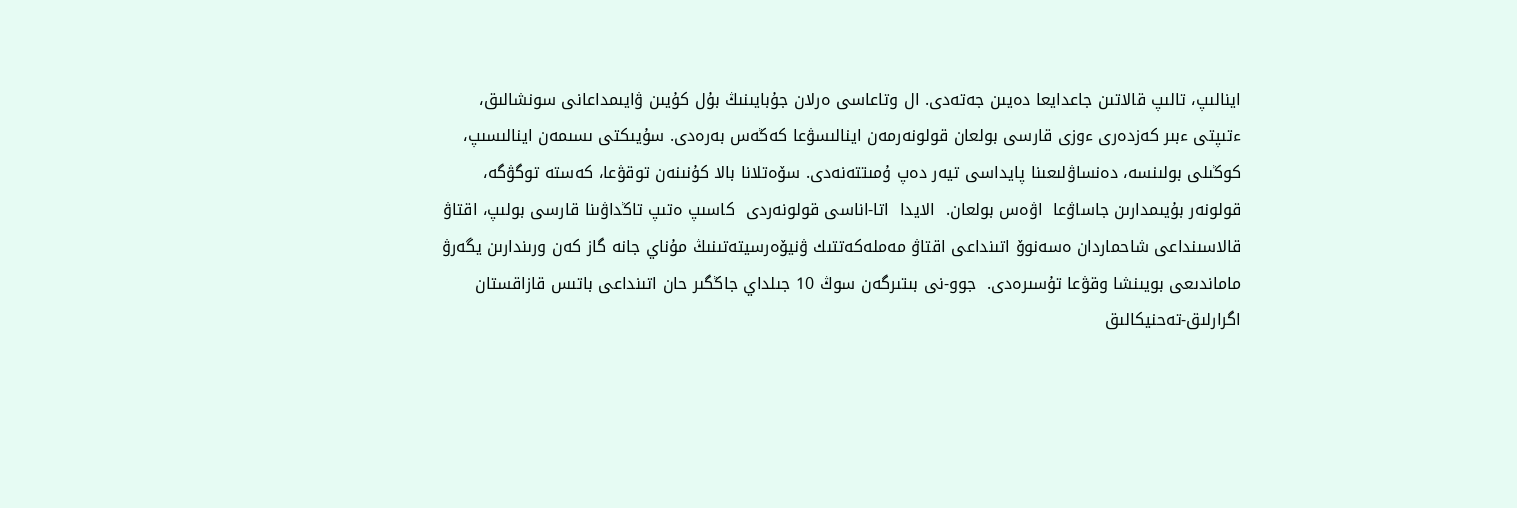اينالىپ، تالىپ قالاتىن جاعدايعا دەيىن جەتەدى. ال وتاعاسى ەرلان جۇبايىنىڭ بۇل كۇيىن ۋايىمداعانى سونشالىق، ءتىپتى ءبىر كەزدەرى ءوزى قارسى بولعان قولونەرمەن اينالىسۋعا كەڭەس بەرەدى. سۇيىكتى ىسىمەن اينالىسىپ، كوڭىلى بولىنسە، دەنساۋلىعىنا پايداسى تيەر دەپ ۇمىتتەنەدى. سۆەتلانا بالا كۇنىنەن توقۋعا، كەستە توگۋگە، قولونەر بۇيىمدارىن جاساۋعا  اۋەس بولعان.  الايدا  اتا-اناسى قولونەردى  كاسىپ ەتىپ تاڭداۋىنا قارسى بولىپ، اقتاۋ قالاسىنداعى شاحماردان ەسەنوۆ اتىنداعى اقتاۋ مەملەكەتتىك ۋنيۆەرسيتەتىنىڭ مۇناي جانە گاز كەن ورىندارىن يگەرۋ ماماندىعى بويىنشا وقۋعا تۇسىرەدى.  جوو-نى بىتىرگەن سوڭ 10 جىلداي جاڭگىر حان اتىنداعى باتىس قازاقستان اگرارلىق-تەحنيكالىق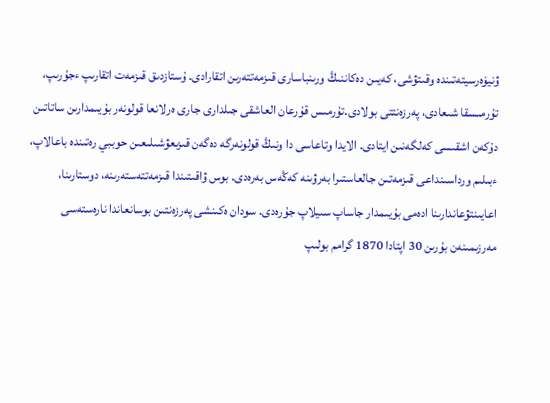ۋنيۆەرسيتەتىندە وقىتۋشى، كەيىن دەكاننىڭ ورىنباسارى قىزمەتتەرىن اتقارادى. ۇستازدىق قىزمەت اتقارىپ ءجۇرىپ، تۇرمىسقا شىعادى، پەرزەنتتى بولادى.تۇرمىس قۇرعان العاشقى جىلدارى جارى ەرلانعا قولونەر بۇيىمدارىن ساتاتىن دۇكەن اشقىسى كەلگەنىن ايتادى. الايدا وتاعاسى دا ونىڭ قولونەرگە دەگەن قىزىعۋشىلىعىن حوببي رەتىندە باعالاپ، ءبىلىم ورداسىنداعى قىزمەتىن جالعاستىرا بەرۋىنە كەڭەس بەرەدى. بوس ۋاقىتىندا قىزمەتتەستەرىنە، دوستارىنا، اعايىنتۋعاندارىنا ادەمى بۇيىمدار جاساپ سىيلاپ جۇرەدى. سودان ەكىنشى پەرزەنتىن بوسانعاندا نارەستەسى مەرزىمىنەن بۇرىن 30 اپتادا 1870 گرامم بولىپ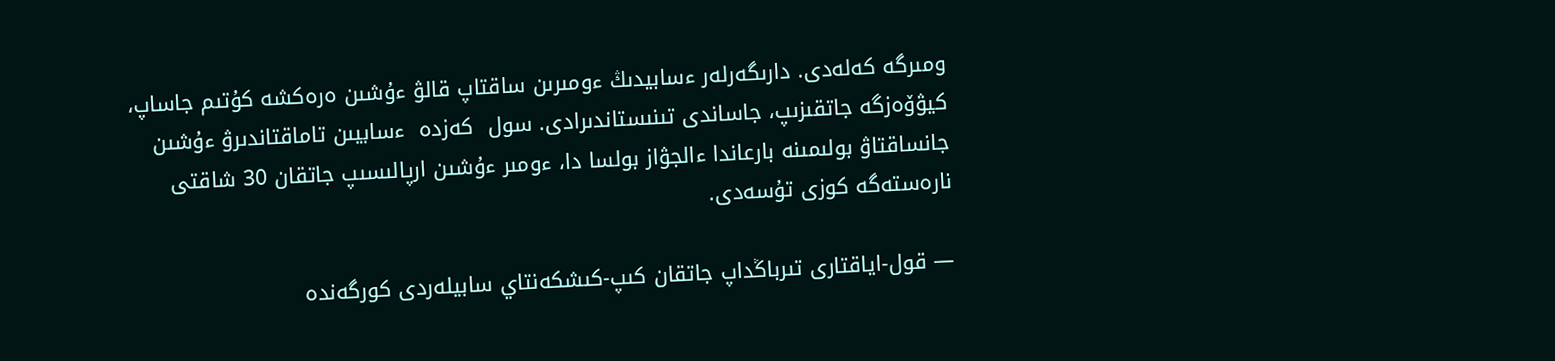ومىرگە كەلەدى. دارىگەرلەر ءسابيدىڭ ءومىرىن ساقتاپ قالۋ ءۇشىن ەرەكشە كۇتىم جاساپ، كيۋۆەزگە جاتقىزىپ، جاساندى تىنىستاندىرادى. سول  كەزدە  ءسابيىن تاماقتاندىرۋ ءۇشىن جانساقتاۋ بولىمىنە بارعاندا ءالجۋاز بولسا دا، ءومىر ءۇشىن ارپالىسىپ جاتقان 30 شاقتى نارەستەگە كوزى تۇسەدى.

— قول-اياقتارى تىرباڭداپ جاتقان كىپ-كىشكەنتاي سابيلەردى كورگەندە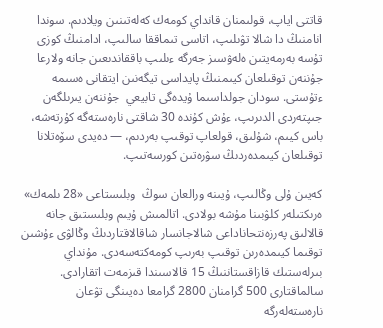قاتتى اياپ، قولىمنان قانداي كومەك كەلەتىنىن ويلادىم. سوندا انامنىڭ دا شالا تۋىلىپ، اتاسى تىماققا سالىپ، ادامنىڭ كوزى تۇسە بەرمەيتىن ەلەۋسىز جەرگە ءىلىپ باققاندىعىن جانە ولارعا جۇننەن توقىلعان كيىمنىڭ پايداسى تيگەنىن ايتقانى ەسىمە ءتۇستى. سودان جولداسىما ۇيدەگى تابيعي  جۇننەن يىرىلگەن جىپتەردى الدىرىپ، ءۇش كۇندە 30 شاقتى نارەستەگە كۇرتەشە، باس كيىم، شۇلىق، قولعاپ توقىپ بەردىم، — دەيدى سۆەتلانا توقىلعان كيىمدەردىڭ سۋرەتىن كورسەتىپ.

كەيىن ۇلى وڭالىپ، ۇيىنە ورالعان سوڭ  وبلىستاعى «28 ىلمەك» ەرىكتىلەر كلۋبىنا مۇشە بولادى. اتالمىش ۇيىم وبلىستىق جانە قالالىق پەرزەنتحاناداعى شالاجانسار شاقالاقتاردىڭ وڭالۋى ءۇشىن توقىما كيىمدەرىن توقىپ بەرىپ كومەكتەسەدى. مۇنداي بىرلەستىك قازاقستاننىڭ 15 قالاسىندا قىزمەت اتقارادى. سالماقتارى 500 گرامنان 2800 گرامعا دەيىنگى تۋعان نارەستەلەرگە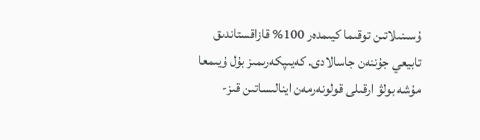ۇسىنىلاتىن توقىما كيىمدەر 100% قازاقستاندىق تابيعي جۇننەن جاسالادى. كەيىپكەرىمىز بۇل ۇيىمعا مۇشە بولۋ ارقىلى قولونەرمەن اينالىساتىن قىز-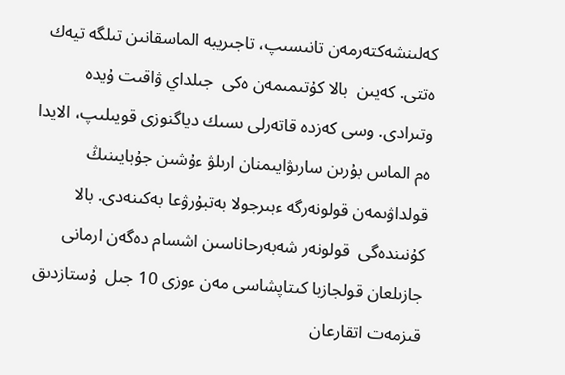كەلىنشەكتەرمەن تانىسىپ، تاجىريبە الماسقانىن تىلگە تيەك ەتتى. كەيىن  بالا كۇتىمىمەن ەكى  جىلداي ۋاقىت ۇيدە وتىرادى. وسى كەزدە قاتەرلى ىسىك دياگنوزى قويىلىپ، الايدا ەم الماس بۇرىن سارىۋايىمنان ارىلۋ ءۇشىن جۇبايىنىڭ قولداۋىمەن قولونەرگە ءبىرجولا بەتبۇرۋعا بەكىنەدى. بالا كۇنىندەگى  قولونەر شەبەرحاناسىن اشسام دەگەن ارمانى جازىلعان قولجازبا كىتاپشاسى مەن ءوزى 10 جىل  ۇستازدىق قىزمەت اتقارعان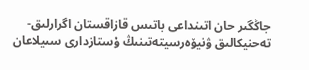جاڭگىر حان اتىنداعى باتىس قازاقستان اگرارلىق-تەحنيكالىق ۋنيۆەرسيتەتىنىڭ ۇستازدارى سىيلاعان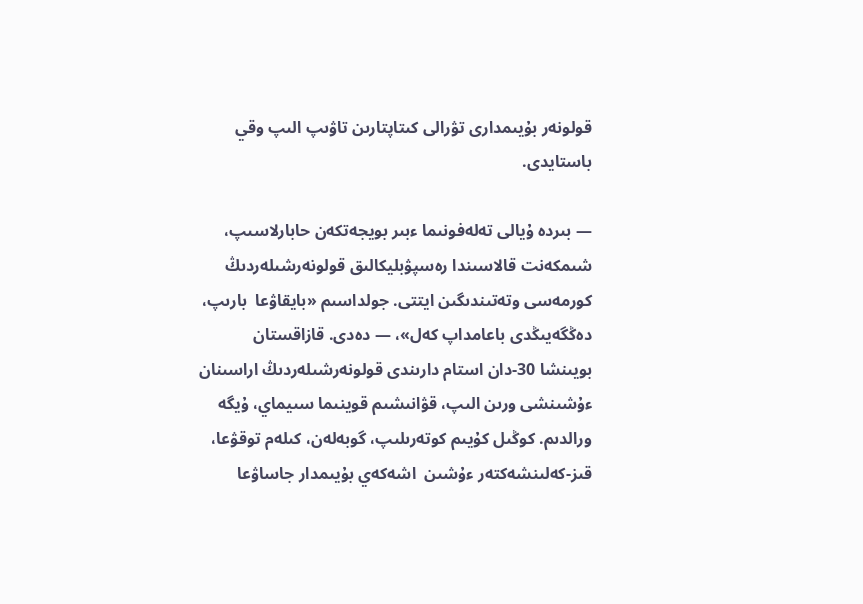قولونەر بۇيىمدارى تۋرالى كىتاپتارىن تاۋىپ الىپ وقي باستايدى.

— بىردە ۇيالى تەلەفونىما ءبىر بويجەتكەن حابارلاسىپ، شىمكەنت قالاسىندا رەسپۋبليكالىق قولونەرشىلەردىڭ كورمەسى وتەتىندىگىن ايتتى. جولداسىم «بايقاۋعا  بارىپ، دەڭگەيىڭدى باعامداپ كەل»، — دەدى. قازاقستان بويىنشا 30-دان استام دارىندى قولونەرشىلەردىڭ اراسىنان ءۇشىنشى ورىن الىپ، قۋانىشىم قوينىما سىيماي، ۇيگە ورالدىم. كوڭىل كۇيىم كوتەرىلىپ، گوبەلەن، كىلەم توقۋعا، قىز-كەلىنشەكتەر ءۇشىن  اشەكەي بۇيىمدار جاساۋعا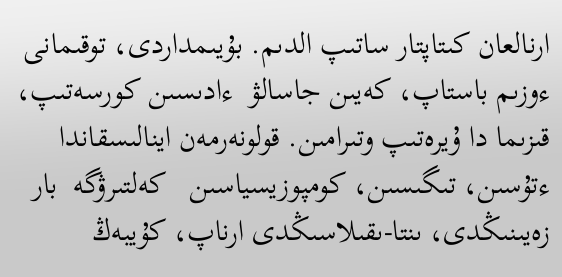ارنالعان كىتاپتار ساتىپ الدىم. بۇيىمداردى، توقىمانى ءوزىم باستاپ، كەيىن جاسالۋ  ءادىسىن كورسەتىپ، قىزىما دا ۇيرەتىپ وتىرامىن. قولونەرمەن اينالىسقاندا  ءتۇسىن، تىگىسىن، كومپوزيسياسىن   كەلتىرۋگە  بار زەيىنىڭدى، ىنتا-ىقىلاسىڭدى ارناپ، كۇيبەڭ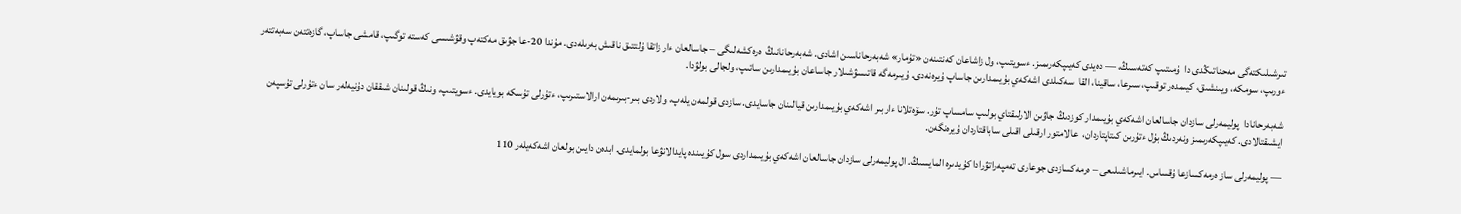تىرشىلىكتەگى مەحناتىڭدى دا  ۇمىتىپ كەتەسىڭ، — دەيدى كەيىپكەرىمىز. ءسويتىپ، ول زاشاعان كەنتىنەن «تۇمار» شەبەرحاناسىن اشادى. شەبەرحانانىڭ  ەرەكشەلىگى – جاسالعان ءار زاتقا ۇلتتىق ناقىش بەرىلەدى. مۇندا 20-عا جۋىق مەكتەپ وقۋشىسى كەستە توگىپ، قامشى جاساپ، گازەتتەن سەبەتتەر ءورىپ، سومكە، ويىنشىق، كيىمدەر توقىپ، سىرعا، ساقينا، القا  سەكىلدى اشەكەي بۇيىمدارىن جاساپ ۇيرەنەدى. ۇيىرمەگە قاتىسۋشىلار جاساعان بۇيىمدارىن ساتىپ، ولجالى بولۋدا.

شەبەرحانادا  پوليمەرلى سازدان جاسالعان اشەكەي بۇيىمدار كوزدىڭ جاۋىن الارلىقتاي بولىپ سامساپ تۇر. سۆەتلانا ءاربىر اشەكەي بۇيىمدارىن قيالىنان جاسايدى. سازدى قولمەن يلەپ، ولاردى بىر-بىرىمەن ارالاستىرىپ، ءتۇرلى تۇسكە بويايدى. ءسويتىپ، ونىڭ قولىنان شىققان دۇنيەلەر سان ءتۇرلى تۇسپەن ايشىقتالادى. كەيىپكەرىمىز ونەردىڭ بۇل ءتۇرىن كىتاپتاردان،  عالامتور ارقىلى اقىلى ساباقتاردان ۇيرەنگەن.

— پوليمەرلى ساز ەرمەكسازعا ۇقساس. ايىرماشىلىعى – ەرمەكسازدى جوعارى تەمپەراتۋرادا كۇيدىرە المايسىڭ. ال پوليمەرلى سازدان جاسالعان اشەكەي بۇيىمداردى سول كۇيىندە پايدالانۋعا بولمايدى. ابدەن دايىن بولعان اشەكەيلەر 110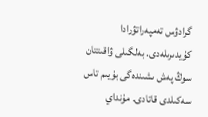گرادۋس تەمپەراتۋرادا كۇيدىرىلەدى. بەلگىلى ۋاقىتتان سوڭ پەش ىشىندەگى بۇيىم تاس سەكىلدى قاتادى. مۇنداي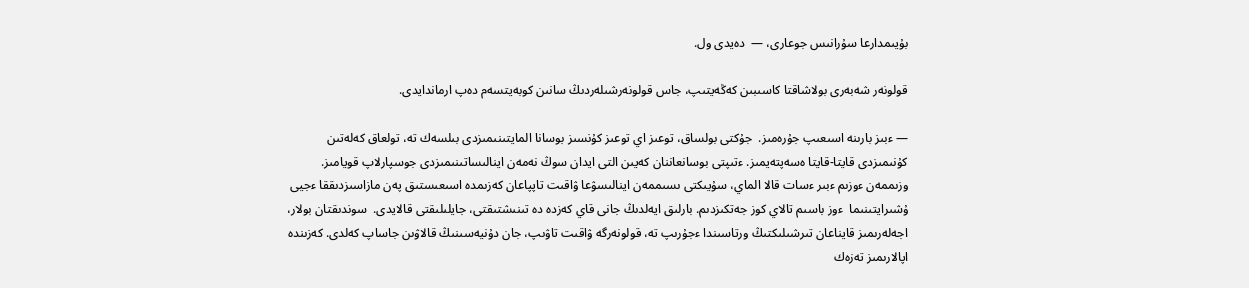بۇيىمدارعا سۇرانىس جوعارى، —  دەيدى ول.

قولونەر شەبەرى بولاشاقتا كاسىبىن كەڭەيتىپ، جاس قولونەرشىلەردىڭ سانىن كوبەيتسەم دەپ ارماندايدى.

— ءبىز بارىنە اسىعىپ جۇرەمىز.  جۇكتى بولساق، توعىز اي توعىز كۇنسىز بوسانا المايتىنىمىزدى بىلسەك تە، تولعاق كەلەتىن كۇنىمىزدى قايتا-قايتا ەسەپتەيمىز. ءتىپتى بوسانعاننان كەيىن التى ايدان سوڭ نەمەن اينالىساتىنىمىزدى جوسپارلاپ قويامىز. وزىممەن ءوزىم ءبىر ءسات قالا الماي، سۇيىكتى ىسىممەن اينالىسۋعا ۋاقىت تاپپاعان كەزىمدە اسىعىستىق پەن مازاسىزدىققا ءجيى ۇشىرايتىنىما  ءوز باسىم تالاي كوز جەتكىزدىم. بارلىق ايەلدىڭ جانى قاي كەزدە دە تىنىشتىقتى، جايلىلىقتى قالايدى.  سوندىقتان بولار، اجەلەرىمىز قايناعان تىرشىلىكتىڭ ورتاسىندا ءجۇرىپ تە، قولونەرگە ۋاقىت تاۋىپ، جان دۇنيەسىنىڭ قالاۋىن جاساپ كەلدى. كەزىندە اپالارىمىز تەزەك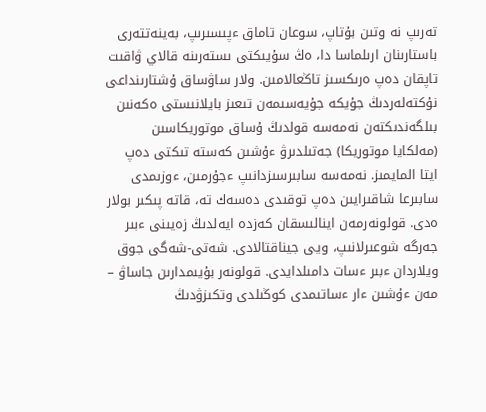تەرىپ نە وتىن بۇتاپ، سوعان تاماق ءپىسىرىپ، بەينەتتەرى باستارىنان ارىلماسا دا، ەڭ سۇيىكتى ىستەرىنە قالاي ۋاقىت تاپقان دەپ ەرىكسىز تاڭعالامىن. ولار ساۋساق ۇشتارىنداعى نۇكتەلەردىڭ جۇيكە جۇيەسىمەن تىعىز بايلانىستى ەكەنىن بىلگەندىكتەن نەمەسە قولدىڭ ۇساق موتوريكاسىن (مەلكايا موتوريكا) جەتىلدىرۋ ءۇشىن كەستە تىكتى دەپ ايتا المايمىز. نەمەسە سابىرسىزدانىپ ءجۇرمىن، ءوزىمدى سابىرعا شاقىرايىن دەپ توقىدى دەسەك تە، قاتە پىكىر بولار ەدى. قولونەرمەن اينالىسقان كەزدە ايەلدىڭ زەيىنى ءبىر جەرگە شوعىرلانىپ، ويى جيناقتالادى. شەتى-شەگى جوق ويلاردان ءبىر ءسات دامىلدايدى. قولونەر بۇيىمدارىن جاساۋ – مەن ءۇشىن ءار ءساتىمدى كوڭىلدى وتكىزۋدىڭ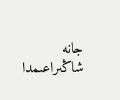جانە شاڭىراعىمدا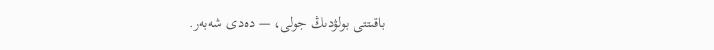باقىتتى بولۋدىڭ جولى، — دەدى شەبەر.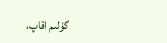گۇلىم اقاپ،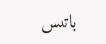باتىس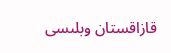قازاقستان وبلىسى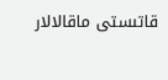قاتىستى ماقالالار